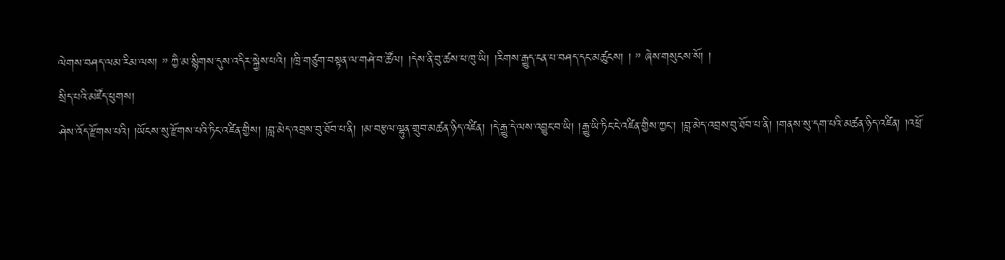ལེགས་བཤད་ལམ་རིམ་ལས། ” ཀྱཻ་མ་སྙིགས་དུས་འདིར་སྐྱེས་པའི། །ཁྲི་གཙུག་བསྟན་ལ་གཤེ་བ་ཚོལ། །དེས་ནི་བུ་ཚས་ཕ་ཁུ་ཡི། །རིགས་རྒྱུད་ངན་པ་བཤད་དང་མཚུངས། ། ” ཞེས་གསུངས་སོ། །
སྲིད་པའི་མཛོད་ཕུགས།
ཤེས་འོད་རྫོགས་པའི། །ཡོངས་སུ་རྫོགས་པའི་ཏིང་འཛིན་གྱིས། །བླ་མེད་འབྲས་བུ་ཐོབ་པ་ནི། །མ་བརྩལ་ལྷུན་གྲུབ་མཚན་ཉིད་འཛིན། །དེ་རྒྱུ་དེ་ལས་འབྱུང་བ་ཡི། །རྒྱུ་ཡི་ཏིང་ངེ་འཛིན་གྱིས་ཀྱང་། །བླ་མེད་འབྲས་བུ་ཐོབ་པ་ནི། །གནས་སུ་དག་པའི་མཚན་ཉིད་འཛིན། །འཕྲོ་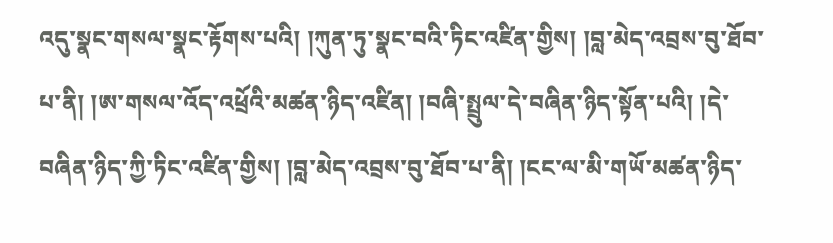འདུ་སྣང་གསལ་སྣང་རྟོགས་པའི། །ཀུན་ཏུ་སྣང་བའི་ཏིང་འཛིན་གྱིས། །བླ་མེད་འབྲས་བུ་ཐོབ་པ་ནི། །ཨ་གསལ་འོད་འཕྲོའི་མཚན་ཉིད་འཛིན། །བཞི་སྤྲུལ་དེ་བཞིན་ཉིད་སྟོན་པའི། །དེ་བཞིན་ཉིད་ཀྱི་ཏིང་འཛིན་གྱིས། །བླ་མེད་འབྲས་བུ་ཐོབ་པ་ནི། །ངང་ལ་མི་གཡོ་མཚན་ཉིད་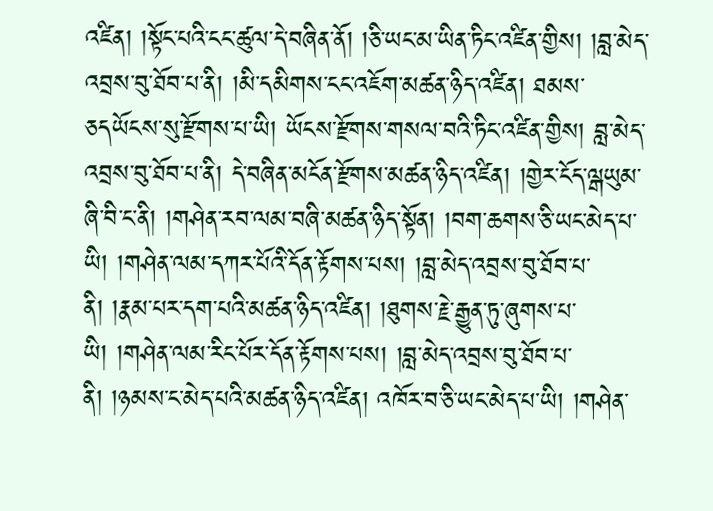འཛིན། །སྟོང་པའི་ངང་ཚུལ་དེ་བཞིན་ནོ། །ཅི་ཡང་མ་ཡིན་ཏིང་འཛིན་གྱིས། །བླ་མེད་འབྲས་བུ་ཐོབ་པ་ནི། །མི་དམིགས་ངང་འཇོག་མཚན་ཉིད་འཛིན། ཐམས་ཅདཡོངས་སུ་རྫོགས་པ་ཡི། ཡོངས་རྫོགས་གསལ་བའི་ཏིང་འཛིན་གྱིས། བླ་མེད་འབྲས་བུ་ཐོབ་པ་ནི། དེ་བཞིན་མངོན་རྫོགས་མཚན་ཉིད་འཛིན། །གྱེར་ངོད་ལྒཡུམ་ཞི་བི་ང་ནི། །གཤེན་རབ་ལམ་བཞི་མཚན་ཉིད་སྟོན། །བག་ཆགས་ཅི་ཡང་མེད་པ་ཡི། །གཤེན་ལམ་དཀར་པོའི་དོན་རྟོགས་པས། །བླ་མེད་འབྲས་བུ་ཐོབ་པ་ནི། །རྣམ་པར་དག་པའི་མཚན་ཉིད་འཛིན། །ཐུགས་རྗེ་རྒྱུན་ཏུ་ཞུགས་པ་ཡི། །གཤེན་ལམ་རིང་པོར་དོན་རྟོགས་པས། །བླ་མེད་འབྲས་བུ་ཐོབ་པ་ནི། །ཉམས་ང་མེད་པའི་མཚན་ཉིད་འཛིན། འཁོར་བ་ཅི་ཡང་མེད་པ་ཡི། །གཤེན་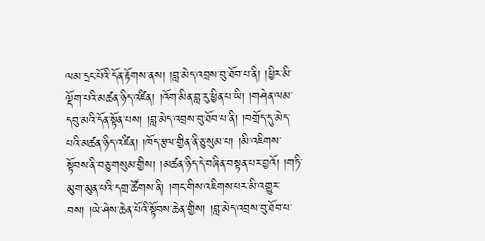ལམ་དྲང་པོའི་དོན་རྟོགས་ནས། །བླ་མེད་འབྲས་བུ་ཐོབ་པ་ནི། །ཕྱིར་མི་ལྡོག་པའི་མཚན་ཉིད་འཛིན། །འོག་མིན་བླ་རུ་ཕྱིན་པ་ཡི། །གཤེན་ལམ་དབུ་མའི་དོན་སྟོན་པས། །བླ་མེད་འབྲས་བུ་ཐོབ་པ་ནི། །བགྲོད་དུ་མེད་པའི་མཚན་ཉིད་འཛིན། །ཁོད་རྩལ་གྱིན་ནི་ཅུ་སུམ་པ། །མི་འཇིགས་སྟོབས་ནི་བཅུ་གསུམ་གྱིས། །མཚན་ཉིད་དེ་བཞིན་བསྟན་པར་བྱའོ། །གཏི་མུག་མུན་པའི་དགྲ་ཚོགས་ནི། །གང་གིས་འཇིགས་པར་མི་འགྱུར་བས། །ཡེ་ཤེས་ཆེན་པོའི་སྟོབས་ཆེན་གྱིས། །བླ་མེད་འབྲས་བུ་ཐོབ་པ་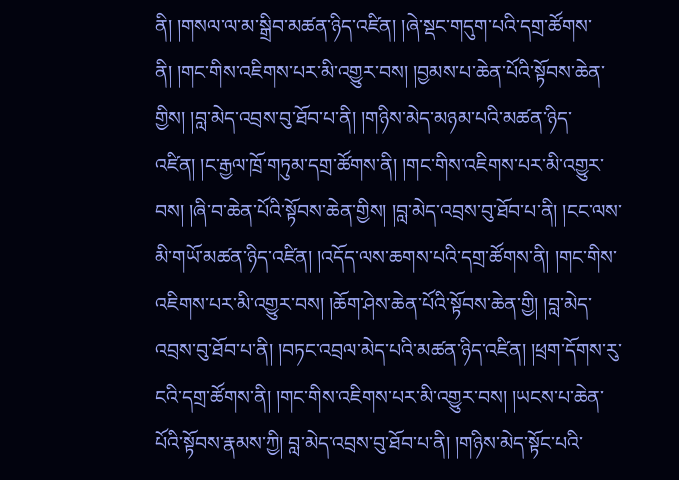ནི། །གསལ་ལ་མ་སྒྲིབ་མཚན་ཉིད་འཛིན། །ཞེ་སྡང་གདུག་པའི་དགྲ་ཚོགས་ནི། །གང་གིས་འཇིགས་པར་མི་འགྱུར་བས། །བྱམས་པ་ཆེན་པོའི་སྟོབས་ཆེན་གྱིས། །བླ་མེད་འབྲས་བུ་ཐོབ་པ་ནི། །གཉིས་མེད་མཉམ་པའི་མཚན་ཉིད་འཛིན། །ང་རྒྱལ་ཁྲོ་གཏུམ་དགྲ་ཚོགས་ནི། །གང་གིས་འཇིགས་པར་མི་འགྱུར་བས། །ཞི་བ་ཆེན་པོའི་སྟོབས་ཆེན་གྱིས། །བླ་མེད་འབྲས་བུ་ཐོབ་པ་ནི། །ངང་ལས་མི་གཡོ་མཚན་ཉིད་འཛིན། །འདོད་ལས་ཆགས་པའི་དགྲ་ཚོགས་ནི། །གང་གིས་འཇིགས་པར་མི་འགྱུར་བས། །ཆོག་ཤེས་ཆེན་པོའི་སྟོབས་ཆེན་གྱི། །བླ་མེད་འབྲས་བུ་ཐོབ་པ་ནི། །བཏང་འབྲལ་མེད་པའི་མཚན་ཉིད་འཛིན། །ཕྲག་དོགས་རུ་ངའི་དགྲ་ཚོགས་ནི། །གང་གིས་འཇིགས་པར་མི་འགྱུར་བས། །ཡངས་པ་ཆེན་པོའི་སྟོབས་རྣམས་ཀྱི། བླ་མེད་འབྲས་བུ་ཐོབ་པ་ནི། །གཉིས་མེད་སྟོང་པའི་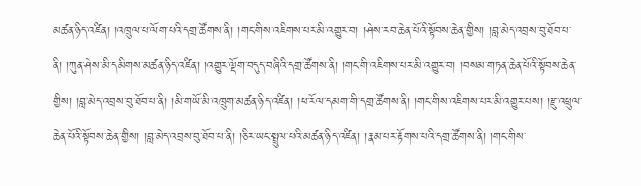མཚན་ཉིད་འཛིན། །འཁྲུལ་པ་ལོག་པའི་དགྲ་ཚོགས་ནི། །གང་གིས་འཇིགས་པར་མི་འགྱུར་བ། །ཤེས་རབ་ཆེན་པོའི་སྟོབས་ཆེན་གྱིས། །བླ་མེད་འབྲས་བུ་ཐོབ་པ་ནི། །ཀུན་ཤེས་མི་དམིགས་མཚན་ཉིད་འཛིན། །འགྱུར་ལྡོག་བདུད་བཞིའི་དགྲ་ཚོགས་ནི། །གང་གི་འཇིགས་པར་མི་འགྱུར་བ། །བསམ་གཏན་ཆེན་པོའི་སྟོབས་ཆེན་གྱིས། །བླ་མེད་འབྲས་བུ་ཐོབ་པ་ནི། །མི་གཡོ་མི་འཁྲུག་མཚན་ཉིད་འཛིན། །ཕ་རོལ་དམག་གི་དགྲ་ཚོགས་ནི། །གང་གིས་འཇིགས་པར་མི་འགྱུར་པས། །རྫུ་འཕྲུལ་ཆེན་པོའི་སྟོབས་ཆེན་གྱིས། །བླ་མེད་འབྲས་བུ་ཐོབ་པ་ནི། །ཅིར་ཡང་སྤྲུལ་པའི་མཚན་ཉིད་འཛིན། །རྣམ་པར་རྟོགས་པའི་དགྲ་ཚོགས་ནི། །གང་གིས་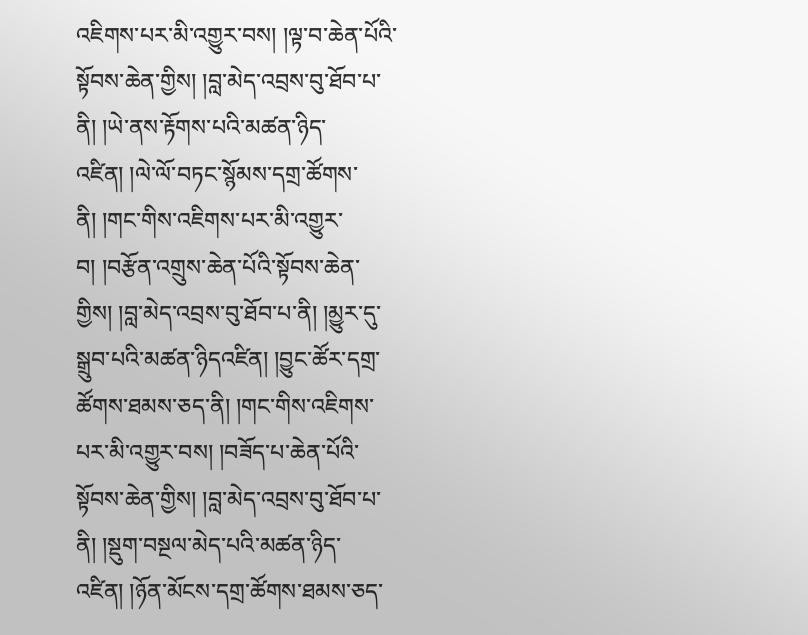འཇིགས་པར་མི་འགྱུར་བས། །ལྟ་བ་ཆེན་པོའི་སྟོབས་ཆེན་གྱིས། །བླ་མེད་འབྲས་བུ་ཐོབ་པ་ནི། །ཡེ་ནས་རྟོགས་པའི་མཚན་ཉིད་འཛིན། །ལེ་ལོ་བཏང་སྙོམས་དགྲ་ཚོགས་ནི། །གང་གིས་འཇིགས་པར་མི་འགྱུར་བ། །བརྩོན་འགྲུས་ཆེན་པོའི་སྟོབས་ཆེན་གྱིས། །བླ་མེད་འབྲས་བུ་ཐོབ་པ་ནི། །མྱུར་དུ་སྒྲུབ་པའི་མཚན་ཉིདའཛིན། །བྱུང་ཚོར་དགྲ་ཚོགས་ཐམས་ཅད་ནི། །གང་གིས་འཇིགས་པར་མི་འགྱུར་བས། །བཟོད་པ་ཆེན་པོའི་སྟོབས་ཆེན་གྱིས། །བླ་མེད་འབྲས་བུ་ཐོབ་པ་ནི། །སྡུག་བསྔལ་མེད་པའི་མཚན་ཉིད་འཛིན། །ཉོན་མོངས་དགྲ་ཚོགས་ཐམས་ཅད་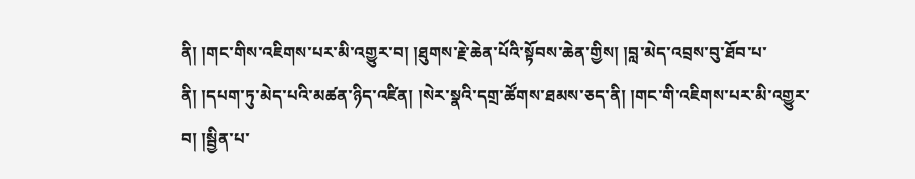ནི། །གང་གིས་འཇིགས་པར་མི་འགྱུར་བ། །ཐུགས་རྗེ་ཆེན་པོའི་སྟོབས་ཆེན་གྱིས། །བླ་མེད་འབྲས་བུ་ཐོབ་པ་ནི། །དཔག་ཏུ་མེད་པའི་མཚན་ཉིད་འཛིན། །སེར་སྣའི་དགྲ་ཚོགས་ཐམས་ཅད་ནི། །གང་གི་འཇིགས་པར་མི་འགྱུར་བ། །སྦྱིན་པ་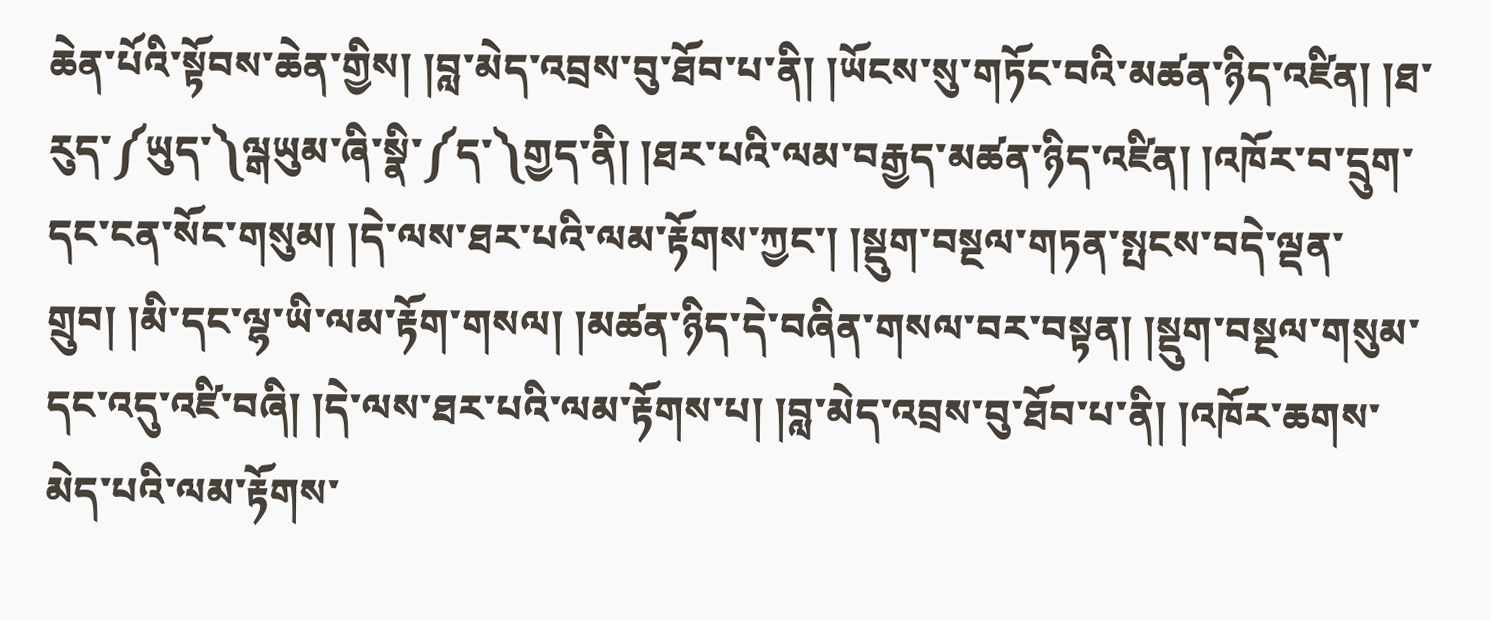ཆེན་པོའི་སྟོབས་ཆེན་གྱིས། །བླ་མེད་འབྲས་བུ་ཐོབ་པ་ནི། །ཡོངས་སུ་གཏོང་བའི་མཚན་ཉིད་འཛིན། །ཐ་རུད་༼ཡུད་༽ལྒཡུམ་ཞི་སྣི་༼ད་༽གྱད་ནི། །ཐར་པའི་ལམ་བརྒྱད་མཚན་ཉིད་འཛིན། །འཁོར་བ་དྲུག་དང་ངན་སོང་གསུམ། །དེ་ལས་ཐར་པའི་ལམ་རྟོགས་ཀྱང་། །སྡུག་བསྔལ་གཏན་སྤངས་བདེ་ལྡན་གྲུབ། །མི་དང་ལྷ་ཡི་ལམ་རྟོག་གསལ། །མཚན་ཉིད་དེ་བཞིན་གསལ་བར་བསྟན། །སྡུག་བསྔལ་གསུམ་དང་འདུ་འཛི་བཞི། །དེ་ལས་ཐར་པའི་ལམ་རྟོགས་པ། །བླ་མེད་འབྲས་བུ་ཐོབ་པ་ནི། །འཁོར་ཆགས་མེད་པའི་ལམ་རྟོགས་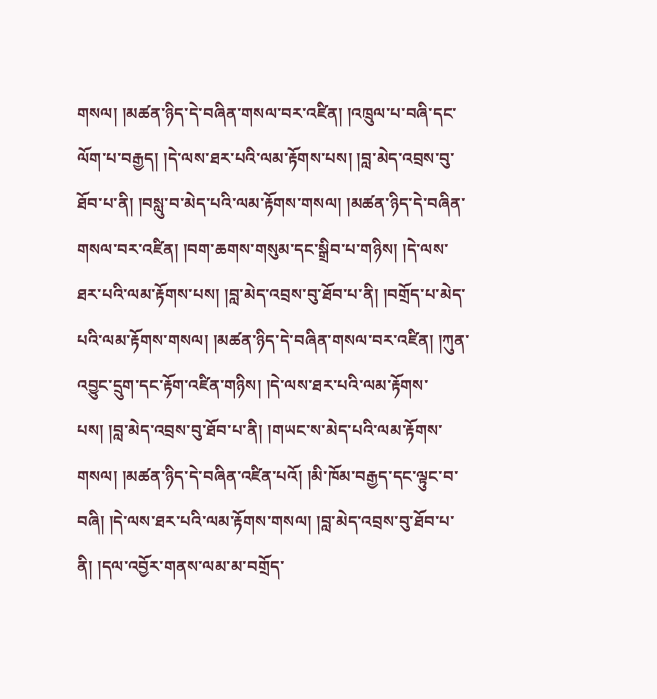གསལ། །མཚན་ཉིད་དེ་བཞིན་གསལ་བར་འཛིན། །འཁྲུལ་པ་བཞི་དང་ལོག་པ་བརྒྱད། །དེ་ལས་ཐར་པའི་ལམ་རྟོགས་པས། །བླ་མེད་འབྲས་བུ་ཐོབ་པ་ནི། །བསླུ་བ་མེད་པའི་ལམ་རྟོགས་གསལ། །མཚན་ཉིད་དེ་བཞིན་གསལ་བར་འཛིན། །བག་ཆགས་གསུམ་དང་སྒྲིབ་པ་གཉིས། །དེ་ལས་ཐར་པའི་ལམ་རྟོགས་པས། །བླ་མེད་འབྲས་བུ་ཐོབ་པ་ནི། །བགྲོད་པ་མེད་པའི་ལམ་རྟོགས་གསལ། །མཚན་ཉིད་དེ་བཞིན་གསལ་བར་འཛིན། །ཀུན་འབྱུང་དྲུག་དང་རྟོག་འཛིན་གཉིས། །དེ་ལས་ཐར་པའི་ལམ་རྟོགས་པས། །བླ་མེད་འབྲས་བུ་ཐོབ་པ་ནི། །གཡང་ས་མེད་པའི་ལམ་རྟོགས་གསལ། །མཚན་ཉིད་དེ་བཞིན་འཛིན་པའོ། །མི་ཁོམ་བརྒྱད་དང་ལྟུང་བ་བཞི། །དེ་ལས་ཐར་པའི་ལམ་རྟོགས་གསལ། །བླ་མེད་འབྲས་བུ་ཐོབ་པ་ནི། །དལ་འབྱོར་གནས་ལམ་མ་བགྲོད་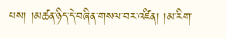པས། །མཚན་ཉིད་དེ་བཞིན་གསལ་བར་འཛིན། །མ་རིག་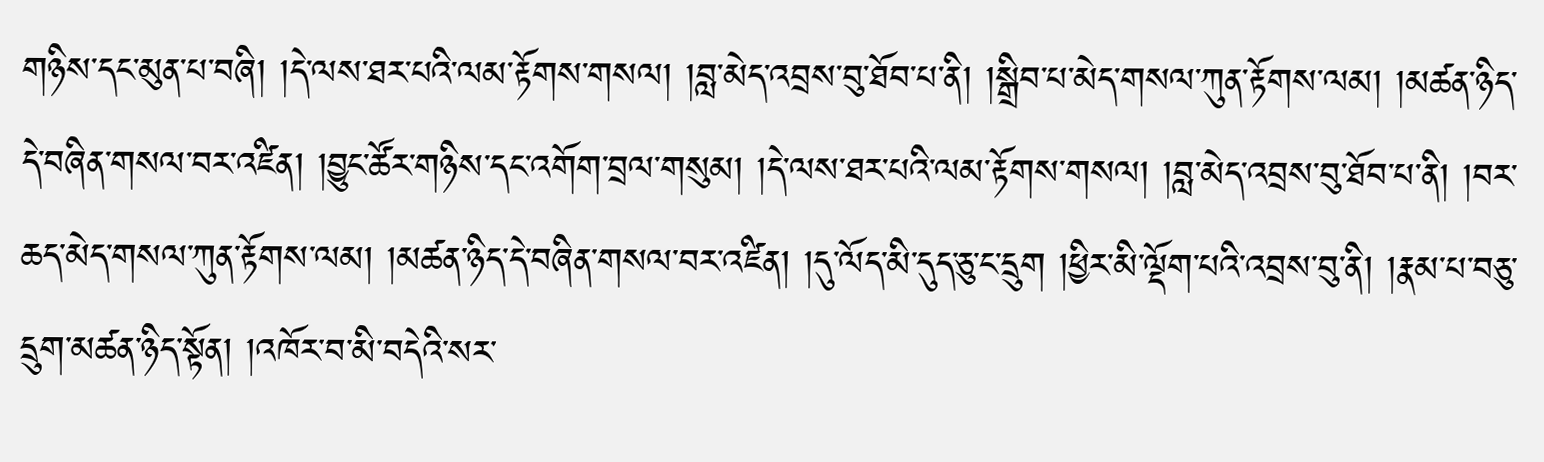གཉིས་དང་མུན་པ་བཞི། །དེ་ལས་ཐར་པའི་ལམ་རྟོགས་གསལ། །བླ་མེད་འབྲས་བུ་ཐོབ་པ་ནི། །སྒྲིབ་པ་མེད་གསལ་ཀུན་རྟོགས་ལམ། །མཚན་ཉིད་དེ་བཞིན་གསལ་བར་འཛིན། །བྱུང་ཚོར་གཉིས་དང་འགོག་བྲལ་གསུམ། །དེ་ལས་ཐར་པའི་ལམ་རྟོགས་གསལ། །བླ་མེད་འབྲས་བུ་ཐོབ་པ་ནི། །བར་ཆད་མེད་གསལ་ཀུན་རྟོགས་ལམ། །མཚན་ཉིད་དེ་བཞིན་གསལ་བར་འཛིན། །དུ་ལོད་མི་དུད་ཅུ་ང་དྲུག །ཕྱིར་མི་ལྡོག་པའི་འབྲས་བུ་ནི། །རྣམ་པ་བཅུ་དྲུག་མཚན་ཉིད་སྟོན། །འཁོར་བ་མི་བདེའི་སར་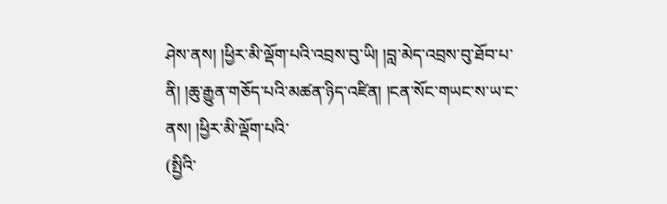ཤེས་ནས། །ཕྱིར་མི་ལྡོག་པའི་འབྲས་བུ་ཡི། །བླ་མེད་འབྲས་བུ་ཐོབ་པ་ནི། །ཆུ་རྒྱུན་གཅོད་པའི་མཚན་ཉིད་འཛིན། །ངན་སོང་གཡང་ས་ཡ་ང་ནས། །ཕྱིར་མི་ལྡོག་པའི་
(སྤྱིའི་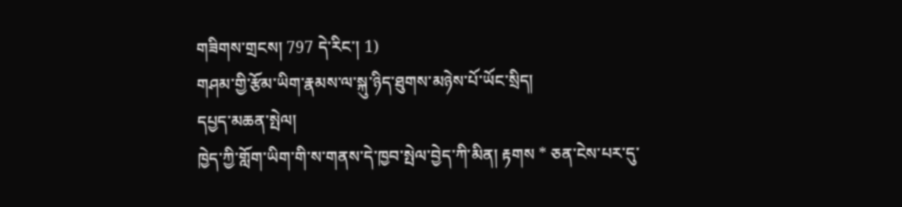གཟིགས་གྲངས། 797 དེ་རིང་། 1)
གཤམ་གྱི་རྩོམ་ཡིག་རྣམས་ལ་སྐུ་ཉིད་ཐུགས་མཉེས་པོ་ཡོང་སྲིད།
དཔྱད་མཆན་སྤེལ།
ཁྱེད་ཀྱི་གློག་ཡིག་གི་ས་གནས་དེ་ཁྱབ་སྤེལ་བྱེད་ཀི་མིན། རྟགས * ཅན་ངེས་པར་དུ་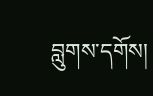བླུགས་དགོས།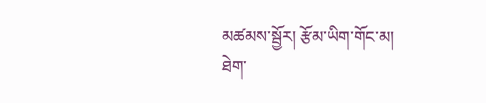མཚམས་སྦྱོར། རྩོམ་ཡིག་གོང་མ།
ཐེག་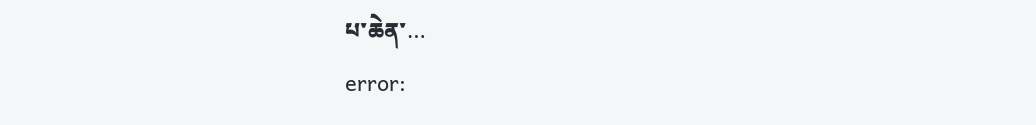པ་ཆེན་…
error: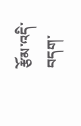རྩོམ་འདི་བདག་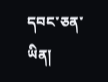དབང་ཅན་ཡིན།